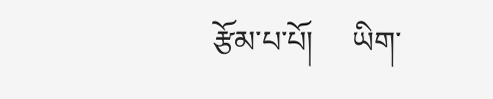རྩོམ་པ་པོ།     ཡིག་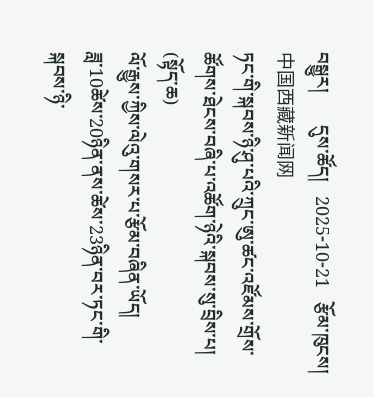བསྒྱུར།       དུས་ཚོད།   2025-10-21   རྩོམ་ཁུངས།    中国西藏新闻网
ཏང་གི་སྐབས་ཉི་ཤུ་པའི་ཀྲུང་ཨུ་ཚང་འཛོམས་གྲོས་ཚོགས་ཐེངས་བཞི་པ་འཚོག་ཉེའི་སྐབས་སུ་བྲིས་པ། (སྟོད་ཆ)
ལོ་རྒྱུས་ཀྱིས་ལེའུ་གསར་པ་རྩོམ་བཞིན་ཡོད།
ཟླ་10ཚེས་20ཉིན་ནས་ཚེས་23ཉིན་བར་ཏང་གི་སྐབས་ཉི་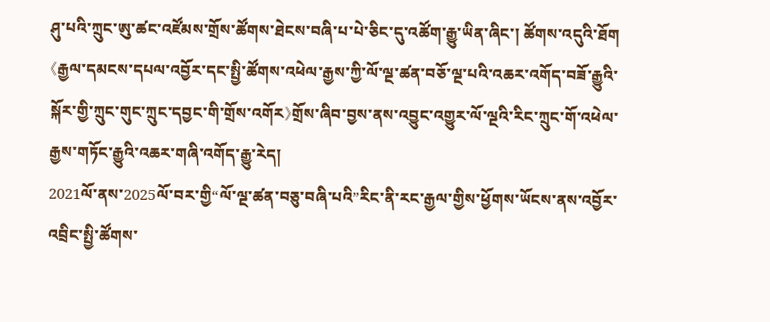ཤུ་པའི་ཀྲུང་ཨུ་ཚང་འཛོམས་གྲོས་ཚོགས་ཐེངས་བཞི་པ་པེ་ཅིང་དུ་འཚོག་རྒྱུ་ཡིན་ཞིང་། ཚོགས་འདུའི་ཐོག《རྒྱལ་དམངས་དཔལ་འབྱོར་དང་སྤྱི་ཚོགས་འཕེལ་རྒྱས་ཀྱི་ལོ་ལྔ་ཚན་བཅོ་ལྔ་པའི་འཆར་འགོད་བཟོ་རྒྱུའི་སྐོར་གྱི་ཀྲུང་གུང་ཀྲུང་དབྱང་གི་གྲོས་འགོར》གྲོས་ཞིབ་བྱས་ནས་འབྱུང་འགྱུར་ལོ་ལྔའི་རིང་ཀྲུང་གོ་འཕེལ་རྒྱས་གཏོང་རྒྱུའི་འཆར་གཞི་འགོད་རྒྱུ་རེད།
2021ལོ་ནས་2025ལོ་བར་གྱི“ལོ་ལྔ་ཚན་བཅུ་བཞི་པའི”རིང་ནི་རང་རྒྱལ་གྱིས་ཕྱོགས་ཡོངས་ནས་འབྱོར་འབྲིང་སྤྱི་ཚོགས་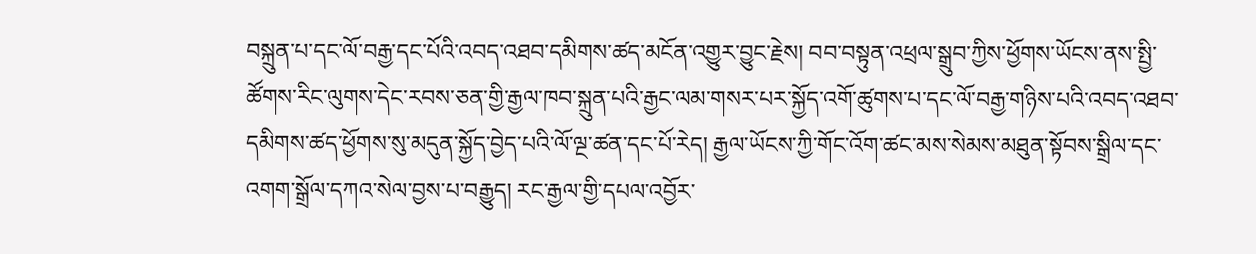བསྐྲུན་པ་དང་ལོ་བརྒྱ་དང་པོའི་འབད་འཐབ་དམིགས་ཚད་མངོན་འགྱུར་བྱུང་རྗེས། བབ་བསྟུན་འཕྲལ་སྒྲུབ་ཀྱིས་ཕྱོགས་ཡོངས་ནས་སྤྱི་ཚོགས་རིང་ལུགས་དེང་རབས་ཅན་གྱི་རྒྱལ་ཁབ་སྐྲུན་པའི་རྒྱང་ལམ་གསར་པར་སྐྱོད་འགོ་ཚུགས་པ་དང་ལོ་བརྒྱ་གཉིས་པའི་འབད་འཐབ་དམིགས་ཚད་ཕྱོགས་སུ་མདུན་སྐྱོད་བྱེད་པའི་ལོ་ལྔ་ཚན་དང་པོ་རེད། རྒྱལ་ཡོངས་ཀྱི་གོང་འོག་ཚང་མས་སེམས་མཐུན་སྟོབས་སྒྲིལ་དང་འགག་སྒྲོལ་དཀའ་སེལ་བྱས་པ་བརྒྱུད། རང་རྒྱལ་གྱི་དཔལ་འབྱོར་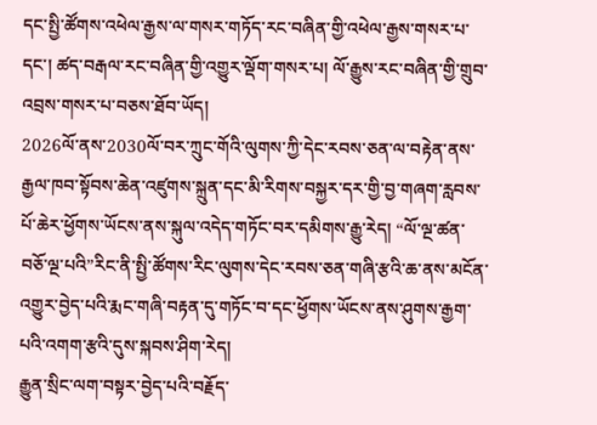དང་སྤྱི་ཚོགས་འཕེལ་རྒྱས་ལ་གསར་གཏོད་རང་བཞིན་གྱི་འཕེལ་རྒྱས་གསར་པ་དང་། ཚད་བརྒལ་རང་བཞིན་གྱི་འགྱུར་ལྡོག་གསར་པ། ལོ་རྒྱུས་རང་བཞིན་གྱི་གྲུབ་འབྲས་གསར་པ་བཅས་ཐོབ་ཡོད།
2026ལོ་ནས་2030ལོ་བར་ཀྲུང་གོའི་ལུགས་ཀྱི་དེང་རབས་ཅན་ལ་བརྟེན་ནས་རྒྱལ་ཁབ་སྟོབས་ཆེན་འཛུགས་སྐྲུན་དང་མི་རིགས་བསྐྱར་དར་གྱི་བྱ་གཞག་རླབས་པོ་ཆེར་ཕྱོགས་ཡོངས་ནས་སྐུལ་འདེད་གཏོང་བར་དམིགས་རྒྱུ་རེད། “ལོ་ལྔ་ཚན་བཅོ་ལྔ་པའི”རིང་ནི་སྤྱི་ཚོགས་རིང་ལུགས་དེང་རབས་ཅན་གཞི་རྩའི་ཆ་ནས་མངོན་འགྱུར་བྱེད་པའི་རྨང་གཞི་བརྟན་དུ་གཏོང་བ་དང་ཕྱོགས་ཡོངས་ནས་ཤུགས་རྒྱག་པའི་འགག་རྩའི་དུས་སྐབས་ཤིག་རེད།
རྒྱུན་སྲིང་ལག་བསྟར་བྱེད་པའི་བརྗོད་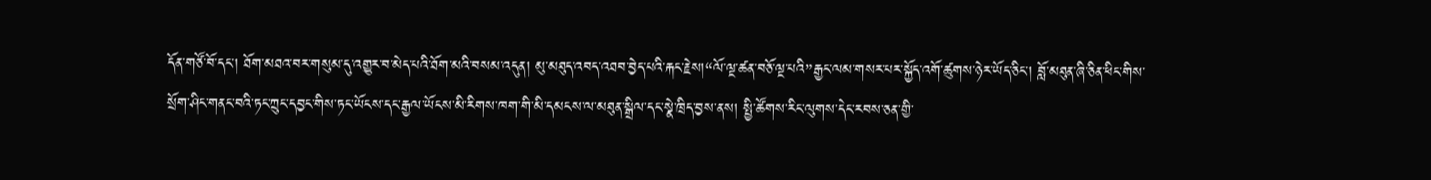དོན་གཙོ་བོ་དང་། ཐོག་མཐའ་བར་གསུམ་དུ་འགྱུར་བ་མེད་པའི་ཐོག་མའི་བསམ་འདུན། མུ་མཐུད་འབད་འཐབ་བྱེད་པའི་རྐང་རྗེས།“ལོ་ལྔ་ཚན་བཅོ་ལྔ་པའི”རྒྱང་ལམ་གསར་པར་སྐྱོད་འགོ་ཚུགས་ཉེར་ཡོད་ཅིང་། བློ་མཐུན་ཞི་ཅིན་ཕིང་གིས་སྲོག་ཤིང་གནང་བའི་ཏང་ཀྲུང་དབྱང་གིས་ཏང་ཡོངས་དང་རྒྱལ་ཡོངས་མི་རིགས་ཁག་གི་མི་དམངས་ལ་མཐུན་སྒྲིལ་དང་སྣེ་ཁྲིད་བྱས་ནས། སྤྱི་ཚོགས་རིང་ལུགས་དེང་རབས་ཅན་གྱི་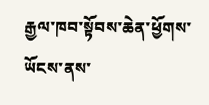རྒྱལ་ཁབ་སྟོབས་ཆེན་ཕྱོགས་ཡོངས་ནས་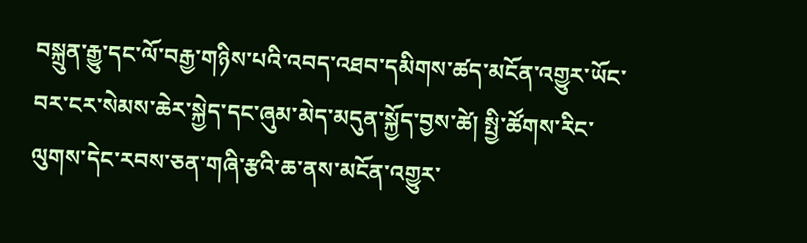བསྐྲུན་རྒྱུ་དང་ལོ་བརྒྱ་གཉིས་པའི་འབད་འཐབ་དམིགས་ཚད་མངོན་འགྱུར་ཡོང་བར་ངར་སེམས་ཆེར་སྐྱེད་དང་ཞུམ་མེད་མདུན་སྐྱོད་བྱས་ཚེ། སྤྱི་ཚོགས་རིང་ལུགས་དེང་རབས་ཅན་གཞི་རྩའི་ཆ་ནས་མངོན་འགྱུར་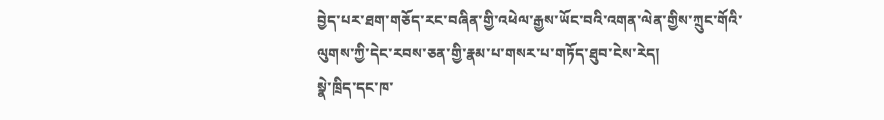བྱེད་པར་ཐག་གཅོད་རང་བཞིན་གྱི་འཕེལ་རྒྱས་ཡོང་བའི་འགན་ལེན་གྱིས་ཀྲུང་གོའི་ལུགས་ཀྱི་དེང་རབས་ཅན་གྱི་རྣམ་པ་གསར་པ་གཏོད་ཐུབ་ངེས་རེད།
སྣེ་ཁྲིད་དང་ཁ་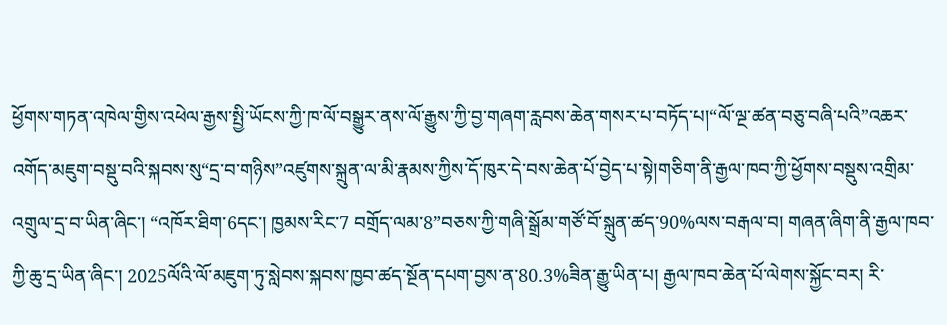ཕྱོགས་གཏན་འཁེལ་གྱིས་འཕེལ་རྒྱས་སྤྱི་ཡོངས་ཀྱི་ཁ་ལོ་བསྒྱུར་ནས་ལོ་རྒྱུས་ཀྱི་བྱ་གཞག་རླབས་ཆེན་གསར་པ་བཏོད་པ།“ལོ་ལྔ་ཚན་བཅུ་བཞི་པའི”འཆར་འགོད་མཇུག་བསྡུ་བའི་སྐབས་སུ“དྲ་བ་གཉིས”འཛུགས་སྐྲུན་ལ་མི་རྣམས་ཀྱིས་དོ་ཁུར་དེ་བས་ཆེན་པོ་བྱེད་པ་སྟེ།གཅིག་ནི་རྒྱལ་ཁབ་ཀྱི་ཕྱོགས་བསྡུས་འགྲིམ་འགྲུལ་དྲ་བ་ཡིན་ཞིང་། “འཁོར་ཐིག་6དང་། ཁྱམས་རིང་7 བགྲོད་ལམ་8”བཅས་ཀྱི་གཞི་སྒྲོམ་གཙོ་བོ་སྐྲུན་ཚད་90%ལས་བརྒལ་བ། གཞན་ཞིག་ནི་རྒྱལ་ཁབ་ཀྱི་ཆུ་དྲ་ཡིན་ཞིང་། 2025ལོའི་ལོ་མཇུག་ཏུ་སླེབས་སྐབས་ཁྱབ་ཚད་སྔོན་དཔག་བྱས་ན་80.3%ཟིན་རྒྱུ་ཡིན་པ། རྒྱལ་ཁབ་ཆེན་པོ་ལེགས་སྐྱོང་བར། རི་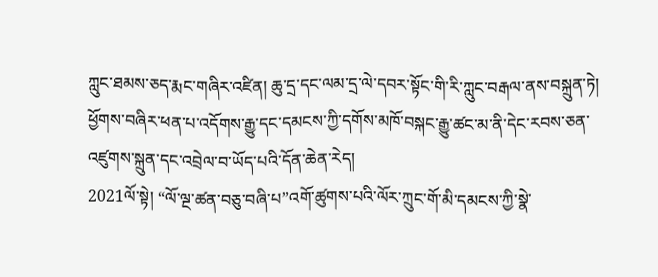ཀླུང་ཐམས་ཅད་རྨང་གཞིར་འཛིན། ཆུ་དྲ་དང་ལམ་དྲ་ལེ་དབར་སྟོང་གི་རི་ཀླུང་བརྒལ་ནས་བསྐྲུན་ཏེ། ཕྱོགས་བཞིར་ཕན་པ་འདོགས་རྒྱུ་དང་དམངས་ཀྱི་དགོས་མཁོ་བསྐང་རྒྱུ་ཚང་མ་ནི་དེང་རབས་ཅན་འཛུགས་སྐྲུན་དང་འབྲེལ་བ་ཡོད་པའི་དོན་ཆེན་རེད།
2021ལོ་སྟེ། “ལོ་ལྔ་ཚན་བཅུ་བཞི་པ”འགོ་ཚུགས་པའི་ལོར་ཀྲུང་གོ་མི་དམངས་ཀྱི་སྣེ་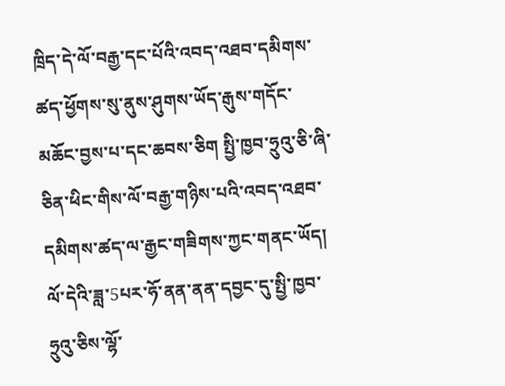ཁྲིད་དེ་ལོ་བརྒྱ་དང་པོའི་འབད་འཐབ་དམིགས་ཚད་ཕྱོགས་སུ་ནུས་ཤུགས་ཡོད་རྒུས་གདོང་མཆོང་བྱས་པ་དང་ཆབས་ཅིག སྤྱི་ཁྱབ་ཧྲུའུ་ཅི་ཞི་ཅིན་ཕིང་གིས་ལོ་བརྒྱ་གཉིས་པའི་འབད་འཐབ་དམིགས་ཚད་ལ་རྒྱང་གཟིགས་ཀྱང་གནང་ཡོད། ལོ་དེའི་ཟླ་5པར་ཧོ་ནན་ནན་དབྱང་དུ་སྤྱི་ཁྱབ་ཧྲུའུ་ཅིས་ལྷོ་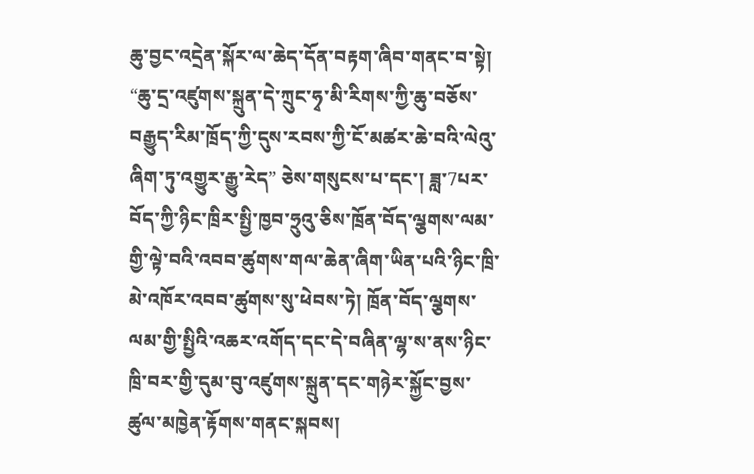ཆུ་བྱང་འདྲེན་སྐོར་ལ་ཆེད་དོན་བརྟག་ཞིབ་གནང་བ་སྟེ། “ཆུ་དྲ་འཛུགས་སྐྲུན་དེ་ཀྲུང་ཧྭ་མི་རིགས་ཀྱི་ཆུ་བཅོས་བརྒྱུད་རིམ་ཁྲོད་ཀྱི་དུས་རབས་ཀྱི་ངོ་མཚར་ཆེ་བའི་ལེའུ་ཞིག་ཏུ་འགྱུར་རྒྱུ་རེད” ཅེས་གསུངས་པ་དང་། ཟླ་7པར་བོད་ཀྱི་ཉིང་ཁྲིར་སྤྱི་ཁྱབ་ཧྲུའུ་ཅིས་ཁྲོན་བོད་ལྕགས་ལམ་གྱི་ལྟེ་བའི་འབབ་ཚུགས་གལ་ཆེན་ཞིག་ཡིན་པའི་ཉིང་ཁྲི་མེ་འཁོར་འབབ་ཚུགས་སུ་ཕེབས་ཏེ། ཁྲོན་བོད་ལྕགས་ལམ་གྱི་སྤྱིའི་འཆར་འགོད་དང་དེ་བཞིན་ལྷ་ས་ནས་ཉིང་ཁྲི་བར་གྱི་དུམ་བུ་འཛུགས་སྐྲུན་དང་གཉེར་སྐྱོང་བྱས་ཚུལ་མཁྱེན་རྟོགས་གནང་སྐབས།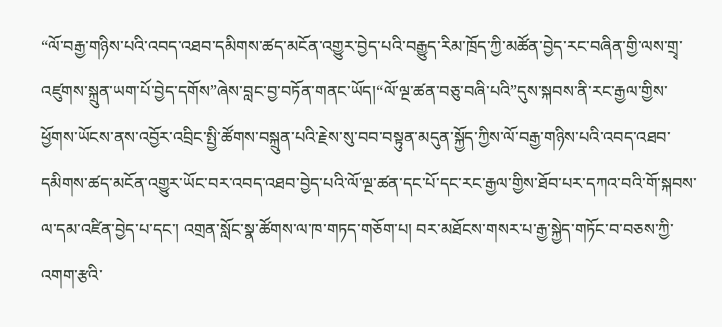“ལོ་བརྒྱ་གཉིས་པའི་འབད་འཐབ་དམིགས་ཚད་མངོན་འགྱུར་བྱེད་པའི་བརྒྱུད་རིམ་ཁྲོད་ཀྱི་མཚོན་བྱེད་རང་བཞིན་གྱི་ལས་གྲྭ་འཛུགས་སྐྲུན་ཡག་པོ་བྱེད་དགོས”ཞེས་བླང་བྱ་བཏོན་གནང་ཡོད།“ལོ་ལྔ་ཚན་བཅུ་བཞི་པའི”དུས་སྐབས་ནི་རང་རྒྱལ་གྱིས་ཕྱོགས་ཡོངས་ནས་འབྱོར་འབྲིང་སྤྱི་ཚོགས་བསྐྲུན་པའི་རྗེས་སུ་བབ་བསྟུན་མདུན་སྐྱོད་ཀྱིས་ལོ་བརྒྱ་གཉིས་པའི་འབད་འཐབ་དམིགས་ཚད་མངོན་འགྱུར་ཡོང་བར་འབད་འཐབ་བྱེད་པའི་ལོ་ལྔ་ཚན་དང་པོ་དང་རང་རྒྱལ་གྱིས་ཐོབ་པར་དཀའ་བའི་གོ་སྐབས་ལ་དམ་འཛིན་བྱེད་པ་དང་། འགྲན་སློང་སྣ་ཚོགས་ལ་ཁ་གཏད་གཅོག་པ། བར་མཐོངས་གསར་པ་རྒྱ་སྐྱེད་གཏོང་བ་བཅས་ཀྱི་འགག་རྩའི་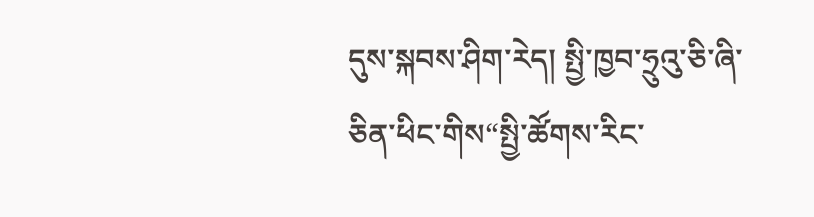དུས་སྐབས་ཤིག་རེད། སྤྱི་ཁྱབ་ཧྲུའུ་ཅི་ཞི་ཅིན་ཕིང་གིས“སྤྱི་ཚོགས་རིང་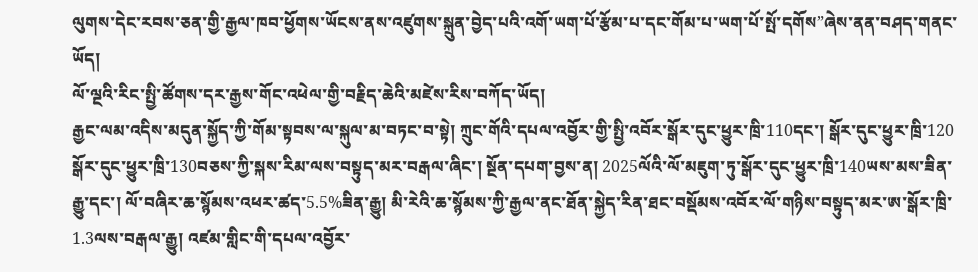ལུགས་དེང་རབས་ཅན་གྱི་རྒྱལ་ཁབ་ཕྱོགས་ཡོངས་ནས་འཛུགས་སྐྲུན་བྱེད་པའི་འགོ་ཡག་པོ་རྩོམ་པ་དང་གོམ་པ་ཡག་པོ་སྤོ་དགོས”ཞེས་ནན་བཤད་གནང་ཡོད།
ལོ་ལྔའི་རིང་སྤྱི་ཚོགས་དར་རྒྱས་གོང་འཕེལ་གྱི་བརྗིད་ཆེའི་མཛེས་རིས་བཀོད་ཡོད།
རྒྱང་ལམ་འདིས་མདུན་སྐྱོད་ཀྱི་གོམ་སྟབས་ལ་སྐུལ་མ་བཏང་བ་སྟེ། ཀྲུང་གོའི་དཔལ་འབྱོར་གྱི་སྤྱི་འབོར་སྒོར་དུང་ཕྱུར་ཁྲི་110དང་། སྒོར་དུང་ཕྱུར་ཁྲི་120 སྒོར་དུང་ཕྱུར་ཁྲི་130བཅས་ཀྱི་སྐས་རིམ་ལས་བསྟུད་མར་བརྒལ་ཞིང་། སྔོན་དཔག་བྱས་ན། 2025ལོའི་ལོ་མཇུག་ཏུ་སྒོར་དུང་ཕྱུར་ཁྲི་140ཡས་མས་ཟིན་རྒྱུ་དང་། ལོ་བཞིར་ཆ་སྙོམས་འཕར་ཚད་5.5%ཟིན་རྒྱུ། མི་རེའི་ཆ་སྙོམས་ཀྱི་རྒྱལ་ནང་ཐོན་སྐྱེད་རིན་ཐང་བསྡོམས་འབོར་ལོ་གཉིས་བསྟུད་མར་ཨ་སྒོར་ཁྲི་1.3ལས་བརྒལ་རྒྱུ། འཛམ་གླིང་གི་དཔལ་འབྱོར་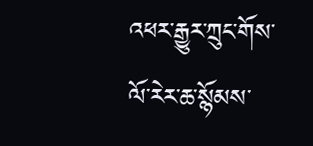འཕར་རྒྱུར་ཀྲུང་གོས་ལོ་རེར་ཆ་སྙོམས་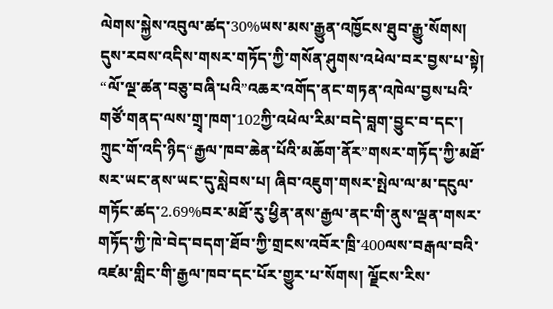ལེགས་སྐྱེས་འབུལ་ཚད་30%ཡས་མས་རྒྱུན་འཁྱོངས་ཐུབ་རྒྱུ་སོགས། དུས་རབས་འདིས་གསར་གཏོད་ཀྱི་གསོན་ཤུགས་འཕེལ་བར་བྱས་པ་སྟེ། “ལོ་ལྔ་ཚན་བཅུ་བཞི་པའི”འཆར་འགོད་ནང་གཏན་འཁེལ་བྱས་པའི་གཙོ་གནད་ལས་གྲྭ་ཁག་102ཀྱི་འཕེལ་རིམ་བདེ་བླག་བྱུང་བ་དང་། ཀྲུང་གོ་འདི་ཉིད“རྒྱལ་ཁབ་ཆེན་པོའི་མཆོག་ནོར”གསར་གཏོད་ཀྱི་མཐོ་སར་ཡང་ནས་ཡང་དུ་སླེབས་པ། ཞིབ་འཇུག་གསར་སྤེལ་ལ་མ་དངུལ་གཏོང་ཚད་2.69%བར་མཐོ་རུ་ཕྱིན་ནས་རྒྱལ་ནང་གི་ནུས་ལྡན་གསར་གཏོད་ཀྱི་ཁེ་བེད་བདག་ཐོབ་ཀྱི་གྲངས་འབོར་ཁྲི་400ལས་བརྒལ་བའི་འཛམ་གླིང་གི་རྒྱལ་ཁབ་དང་པོར་གྱུར་པ་སོགས། ལྗོངས་རིས་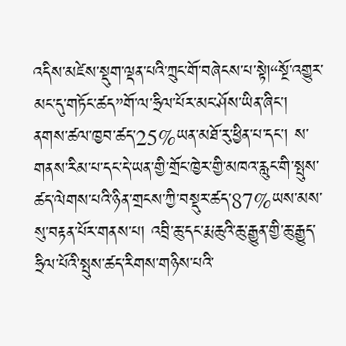འདིས་མཛེས་སྡུག་ལྡན་པའི་ཀྲུང་གོ་བཞེངས་པ་སྟེ།“སྔོ་འགྱུར་མང་དུ་གཏོང་ཚད”གོ་ལ་ཧྲིལ་པོར་མང་ཤོས་ཡིན་ཞིང་། ནགས་ཚལ་ཁྱབ་ཚད་25%ཡན་མཐོ་རུ་ཕྱིན་པ་དང་། ས་གནས་རིམ་པ་དང་དེ་ཡན་གྱི་གྲོང་ཁྱེར་གྱི་མཁའ་རླུང་གི་སྤུས་ཚད་ལེགས་པའི་ཉིན་གྲངས་ཀྱི་བསྡུར་ཚད་87%ཡས་མས་སུ་བརྟན་པོར་གནས་པ། འབྲི་ཆུ་དང་རྨ་ཆུའི་ཆུ་རྒྱུན་གྱི་ཆུ་རྒྱུད་ཧྲིལ་པོའི་སྤུས་ཚད་རིགས་གཉིས་པའི་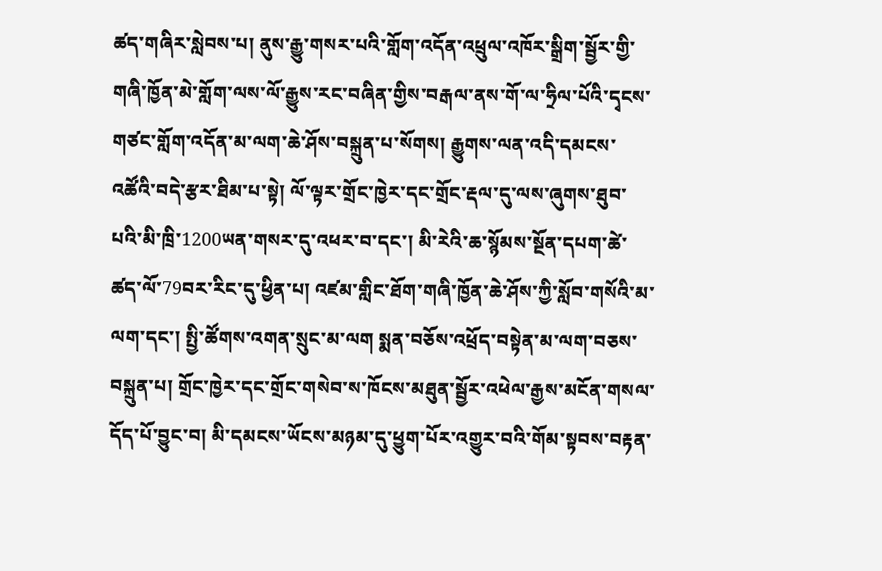ཚད་གཞིར་སླེབས་པ། ནུས་རྒྱུ་གསར་པའི་གློག་འདོན་འཕྲུལ་འཁོར་སྒྲིག་སྦྱོར་གྱི་གཞི་ཁྱོན་མེ་གློག་ལས་ལོ་རྒྱུས་རང་བཞིན་གྱིས་བརྒལ་ནས་གོ་ལ་ཧྲིལ་པོའི་དྭངས་གཙང་གློག་འདོན་མ་ལག་ཆེ་ཤོས་བསྐྲུན་པ་སོགས། རྒྱུགས་ལན་འདི་དམངས་འཚོའི་བདེ་རྩར་ཐིམ་པ་སྟེ། ལོ་ལྟར་གྲོང་ཁྱེར་དང་གྲོང་རྡལ་དུ་ལས་ཞུགས་ཐུབ་པའི་མི་ཁྲི་1200ཡན་གསར་དུ་འཕར་བ་དང་། མི་རེའི་ཆ་སྙོམས་སྔོན་དཔག་ཚེ་ཚད་ལོ་79བར་རིང་དུ་ཕྱིན་པ། འཛམ་གླིང་ཐོག་གཞི་ཁྱོན་ཆེ་ཤོས་ཀྱི་སློབ་གསོའི་མ་ལག་དང་། སྤྱི་ཚོགས་འགན་སྲུང་མ་ལག སྨན་བཅོས་འཕྲོད་བསྟེན་མ་ལག་བཅས་བསྐྲུན་པ། གྲོང་ཁྱེར་དང་གྲོང་གསེབ་ས་ཁོངས་མཐུན་སྦྱོར་འཕེལ་རྒྱས་མངོན་གསལ་དོད་པོ་བྱུང་བ། མི་དམངས་ཡོངས་མཉམ་དུ་ཕྱུག་པོར་འགྱུར་བའི་གོམ་སྟབས་བརྟན་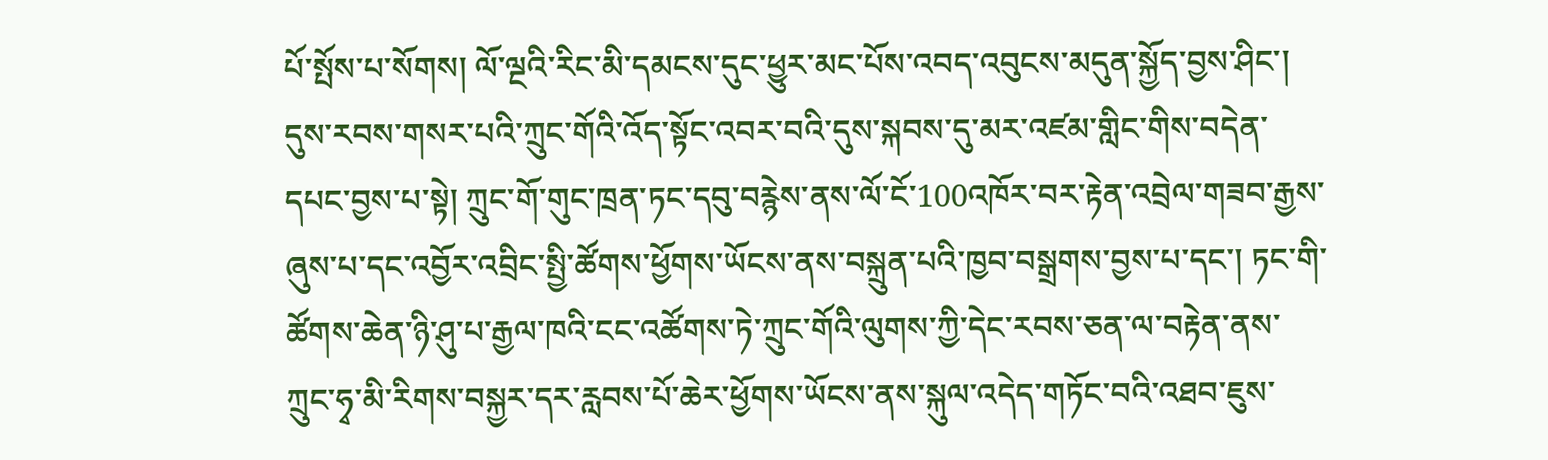པོ་སྤོས་པ་སོགས། ལོ་ལྔའི་རིང་མི་དམངས་དུང་ཕྱུར་མང་པོས་འབད་འབུངས་མདུན་སྐྱོད་བྱས་ཤིང་། དུས་རབས་གསར་པའི་ཀྲུང་གོའི་འོད་སྟོང་འབར་བའི་དུས་སྐབས་དུ་མར་འཛམ་གླིང་གིས་བདེན་དཔང་བྱས་པ་སྟེ། ཀྲུང་གོ་གུང་ཁྲན་ཏང་དབུ་བརྙེས་ནས་ལོ་ངོ་100འཁོར་བར་རྟེན་འབྲེལ་གཟབ་རྒྱས་ཞུས་པ་དང་འབྱོར་འབྲིང་སྤྱི་ཚོགས་ཕྱོགས་ཡོངས་ནས་བསྐྲུན་པའི་ཁྱབ་བསྒྲགས་བྱས་པ་དང་། ཏང་གི་ཚོགས་ཆེན་ཉི་ཤུ་པ་རྒྱལ་ཁའི་ངང་འཚོགས་ཏེ་ཀྲུང་གོའི་ལུགས་ཀྱི་དེང་རབས་ཅན་ལ་བརྟེན་ནས་ཀྲུང་ཧྭ་མི་རིགས་བསྐྱར་དར་རླབས་པོ་ཆེར་ཕྱོགས་ཡོངས་ནས་སྐུལ་འདེད་གཏོང་བའི་འཐབ་ཇུས་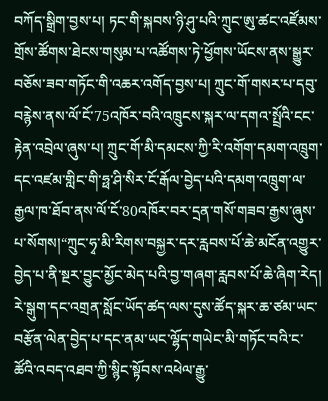བཀོད་སྒྲིག་བྱས་པ། ཏང་གི་སྐབས་ཉི་ཤུ་པའི་ཀྲུང་ཨུ་ཚང་འཛོམས་གྲོས་ཚོགས་ཐེངས་གསུམ་པ་འཚོགས་ཏེ་ཕྱོགས་ཡོངས་ནས་སྒྱུར་བཅོས་ཟབ་གཏོང་གི་འཆར་འགོད་བྱས་པ། ཀྲུང་གོ་གསར་པ་དབུ་བརྙེས་ནས་ལོ་ངོ་75འཁོར་བའི་འཁྲུངས་སྐར་ལ་དགའ་སྤྲོའི་ངང་རྟེན་འབྲེལ་ཞུས་པ། ཀྲུང་གོ་མི་དམངས་ཀྱི་རི་འགོག་དམག་འཁྲུག་དང་འཛམ་གླིང་གི་ཧྥ་ཤི་སིར་ངོ་རྒོལ་བྱེད་པའི་དམག་འཁྲུག་ལ་རྒྱལ་ཁ་ཐོབ་ནས་ལོ་ངོ་80འཁོར་བར་དྲན་གསོ་གཟབ་རྒྱས་ཞུས་པ་སོགས།“ཀྲུང་ཧྭ་མི་རིགས་བསྐྱར་དར་རླབས་པོ་ཆེ་མངོན་འགྱུར་བྱེད་པ་ནི་སྔར་བྱུང་མྱོང་མེད་པའི་བྱ་གཞག་རླབས་པོ་ཆེ་ཞིག་རེད། རེ་སྒུག་དང་འགྲན་སློང་ཡོད་ཚད་ལས་དུས་ཚོད་སྐར་ཆ་ཙམ་ཡང་བརྩོན་ལེན་བྱེད་པ་དང་ནམ་ཡང་ལྷོད་གཡེང་མི་གཏོང་བའི་ང་ཚོའི་འབད་འཐབ་ཀྱི་སྙིང་སྟོབས་འཕེལ་རྒྱུ་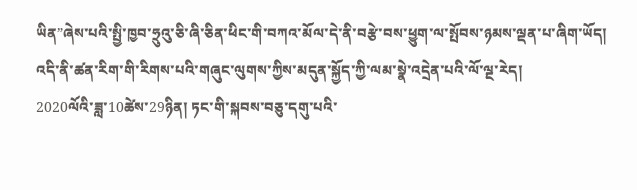ཡིན”ཞེས་པའི་སྤྱི་ཁྱབ་ཧྲུའུ་ཅི་ཞི་ཅིན་ཕིང་གི་བཀའ་མོལ་དེ་ནི་བརྩེ་བས་ཕྱུག་ལ་སྤོབས་ཉམས་ལྡན་པ་ཞིག་ཡོད།
འདི་ནི་ཚན་རིག་གི་རིགས་པའི་གཞུང་ལུགས་ཀྱིས་མདུན་སྐྱོད་ཀྱི་ལམ་སྣེ་འདྲེན་པའི་ལོ་ལྔ་རེད།
2020ལོའི་ཟླ་10ཚེས་29ཉིན། ཏང་གི་སྐབས་བཅུ་དགུ་པའི་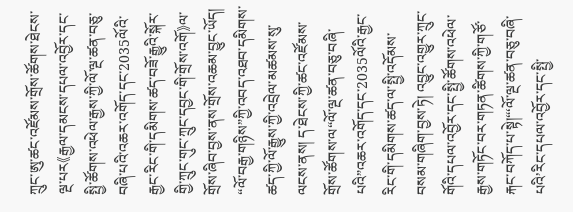ཀྲུང་ཨུ་ཚང་འཛོམས་གྲོས་ཚོགས་ཐེངས་ལྔ་པར《རྒྱལ་དམངས་དཔལ་འབྱོར་དང་སྤྱི་ཚོགས་འཕེལ་རྒྱས་ཀྱི་ལོ་ལྔ་ཚན་བཅུ་བཞི་པའི་འཆར་འགོད་དང་2035ལོའི་རྒྱང་རིང་གི་དམིགས་ཚད་བཟོ་རྒྱུའི་སྐོར་གྱི་ཀྲུང་གུང་ཀྲུང་དབྱང་གི་གྲོས་འགོ》ལ་གྲོས་ཞིབ་བྱས་ནས་གྲོས་འཆམ་བྱུང་ཡོད།
“ལོ་བརྒྱ་གཉིས”ཀྱི་འབད་འཐབ་དམིགས་ཚད་ཀྱི་ལོ་རྒྱུས་ཀྱི་འབྲེལ་མཚམས་སུ་ལངས་ནས། ད་ཐེངས་ཀྱི་ཚང་འཛོམས་གྲོས་ཚོགས་ལ“ལོ་ལྔ་ཚན་བཅུ་བཞི་པའི”འཆར་འགོད་དང་2035ལོའི་རྒྱང་རིང་གི་དམིགས་ཚད་ལ་སྤྱི་འདོམས་བསམ་གཞིག་བྱས་ཏེ། འབྱུང་འགྱུར་ཀྲུང་གོའི་དཔལ་འབྱོར་དང་སྤྱི་ཚོགས་འཕེལ་རྒྱས་གཏོང་བར་གཏན་ཚིགས་ཀྱི་གཙོ་རྐང་བཀོད་པ་སྟེ།“‘ལོ་ལྔ་ཚན་བཅུ་བཞི་པའི’རིང་དཔལ་འབྱོར་དང་སྤྱི་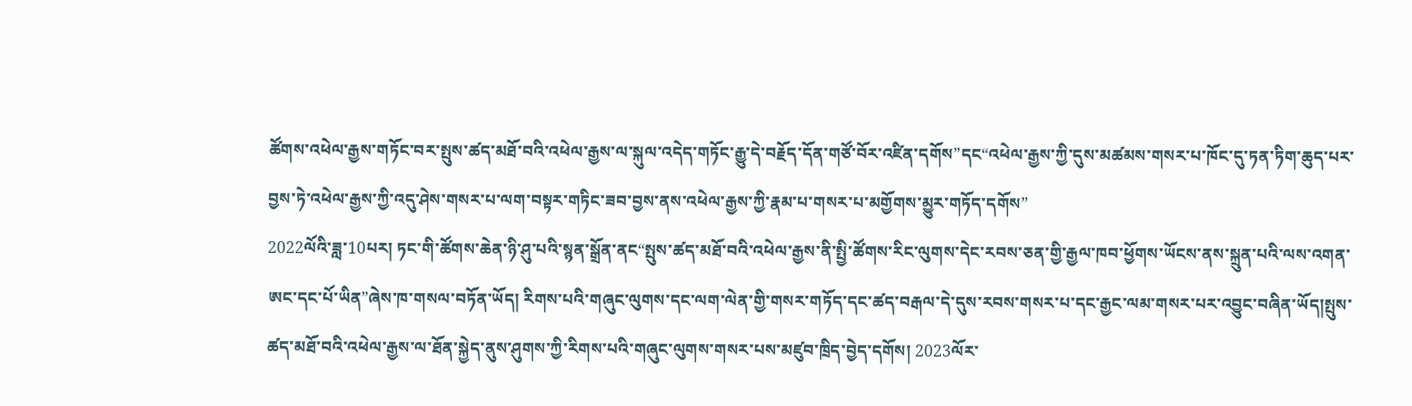ཚོགས་འཕེལ་རྒྱས་གཏོང་བར་སྤུས་ཚད་མཐོ་བའི་འཕེལ་རྒྱས་ལ་སྐུལ་འདེད་གཏོང་རྒྱུ་དེ་བརྗོད་དོན་གཙོ་བོར་འཛིན་དགོས”དང“འཕེལ་རྒྱས་ཀྱི་དུས་མཚམས་གསར་པ་ཁོང་དུ་ཏན་ཏིག་ཆུད་པར་བྱས་ཏེ་འཕེལ་རྒྱས་ཀྱི་འདུ་ཤེས་གསར་པ་ལག་བསྟར་གཏིང་ཟབ་བྱས་ནས་འཕེལ་རྒྱས་ཀྱི་རྣམ་པ་གསར་པ་མགྱོགས་མྱུར་གཏོད་དགོས”
2022ལོའི་ཟླ་10པར། ཏང་གི་ཚོགས་ཆེན་ཉི་ཤུ་པའི་སྙན་སྒྲོན་ནང“སྤུས་ཚད་མཐོ་བའི་འཕེལ་རྒྱས་ནི་སྤྱི་ཚོགས་རིང་ལུགས་དེང་རབས་ཅན་གྱི་རྒྱལ་ཁབ་ཕྱོགས་ཡོངས་ནས་སྐྲུན་པའི་ལས་འགན་ཨང་དང་པོ་ཡིན”ཞེས་ཁ་གསལ་བཏོན་ཡོད། རིགས་པའི་གཞུང་ལུགས་དང་ལག་ལེན་གྱི་གསར་གཏོད་དང་ཚད་བརྒལ་དེ་དུས་རབས་གསར་པ་དང་རྒྱང་ལམ་གསར་པར་འབྱུང་བཞིན་ཡོད།སྤུས་ཚད་མཐོ་བའི་འཕེལ་རྒྱས་ལ་ཐོན་སྐྱེད་ནུས་ཤུགས་ཀྱི་རིགས་པའི་གཞུང་ལུགས་གསར་པས་མཛུབ་ཁྲིད་བྱེད་དགོས། 2023ལོར་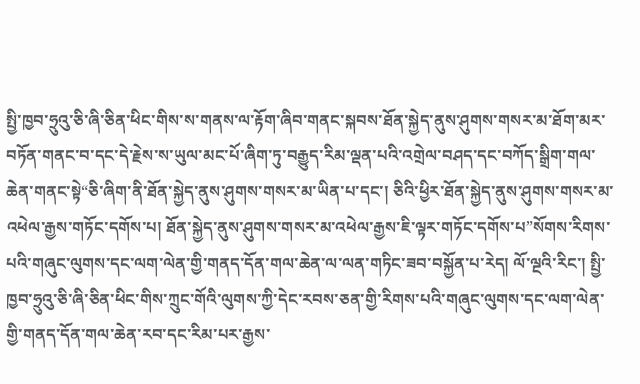སྤྱི་ཁྱབ་ཧྲུའུ་ཅི་ཞི་ཅིན་ཕིང་གིས་ས་གནས་ལ་རྟོག་ཞིབ་གནང་སྐབས་ཐོན་སྐྱེད་ནུས་ཤུགས་གསར་མ་ཐོག་མར་བཏོན་གནང་བ་དང་དེ་རྗེས་ས་ཡུལ་མང་པོ་ཞིག་ཏུ་བརྒྱུད་རིམ་ལྡན་པའི་འགྲེལ་བཤད་དང་བཀོད་སྒྲིག་གལ་ཆེན་གནང་སྟེ“ཅི་ཞིག་ནི་ཐོན་སྐྱེད་ནུས་ཤུགས་གསར་མ་ཡིན་པ་དང་། ཅིའི་ཕྱིར་ཐོན་སྐྱེད་ནུས་ཤུགས་གསར་མ་འཕེལ་རྒྱས་གཏོང་དགོས་པ། ཐོན་སྐྱེད་ནུས་ཤུགས་གསར་མ་འཕེལ་རྒྱས་ཇི་ལྟར་གཏོང་དགོས་པ”སོགས་རིགས་པའི་གཞུང་ལུགས་དང་ལག་ལེན་གྱི་གནད་དོན་གལ་ཆེན་ལ་ལན་གཏིང་ཟབ་བསྐྱོན་པ་རེད། ལོ་ལྔའི་རིང་། སྤྱི་ཁྱབ་ཧྲུའུ་ཅི་ཞི་ཅིན་ཕིང་གིས་ཀྲུང་གོའི་ལུགས་ཀྱི་དེང་རབས་ཅན་གྱི་རིགས་པའི་གཞུང་ལུགས་དང་ལག་ལེན་གྱི་གནད་དོན་གལ་ཆེན་རབ་དང་རིམ་པར་རྒྱས་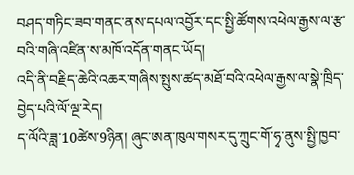བཤད་གཏིང་ཟབ་གནང་ནས་དཔལ་འབྱོར་དང་སྤྱི་ཚོགས་འཕེལ་རྒྱས་ལ་རྩ་བའི་གཞི་འཛིན་ས་མཁོ་འདོན་གནང་ཡོད།
འདི་ནི་བརྗིད་ཆེའི་འཆར་གཞིས་སྤུས་ཚད་མཐོ་བའི་འཕེལ་རྒྱས་ལ་སྣེ་ཁྲིད་བྱེད་པའི་ལོ་ལྔ་རེད།
ད་ལོའི་ཟླ་10ཚེས་9ཉིན། ཞུང་ཨན་ཁུལ་གསར་དུ་ཀྲུང་གོ་ཧྭ་ནུས་སྤྱི་ཁྱབ་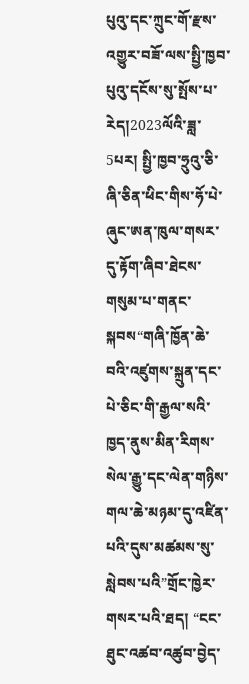པུའུ་དང་ཀྲུང་གོ་རྫས་འགྱུར་བཟོ་ལས་སྤྱི་ཁྱབ་པུའུ་དངོས་སུ་སྤོས་པ་རེད།2023ལོའི་ཟླ་5པར། སྤྱི་ཁྱབ་ཧྲུའུ་ཅི་ཞི་ཅིན་ཕིང་གིས་ཧོ་པེ་ཞུང་ཨན་ཁུལ་གསར་དུ་རྟོག་ཞིབ་ཐེངས་གསུམ་པ་གནང་སྐབས“གཞི་ཁྱོན་ཆེ་བའི་འཛུགས་སྐྲུན་དང་པེ་ཅིང་གི་རྒྱལ་སའི་ཁྱད་ནུས་མིན་རིགས་སེལ་རྒྱུ་དང་ལེན་གཉིས་གལ་ཆེ་མཉམ་དུ་འཛིན་པའི་དུས་མཚམས་སུ་སླེབས་པའི”གྲོང་ཁྱེར་གསར་པའི་ཐད། “ངང་ཐུང་འཚབ་འཚུབ་བྱེད་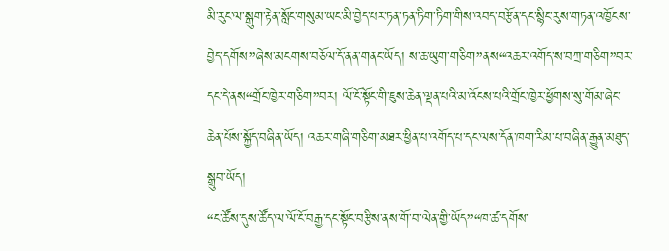མི་རུང་ལ་སྒུག་རྟེན་སློང་གསུམ་ཡང་མི་བྱེད་པར་ཏན་ཏན་ཏིག་ཏིག་གིས་འབད་བརྩོན་དང་སྙིང་རུས་གཏན་འཁྱོངས་བྱེད་དགོས”ཞེས་མངགས་བཅོལ་དོ་ནན་གནང་ཡོད། ས་ཆ་ཡུག་གཅིག”ནས“འཆར་འགོད་ས་བཀྲ་གཅིག”བར་དང་དེ་ནས“གྲོང་ཁྱེར་གཅིག”བར། ལོ་ངོ་སྟོང་གི་ཇུས་ཆེན་ལྡན་པའི་མ་འོངས་པའི་གྲོང་ཁྱེར་ཕྱོགས་སུ་གོམ་ཞེང་ཆེན་པོས་སྐྱོད་བཞིན་ཡོད། འཆར་གཞི་གཅིག་མཐར་ཕྱིན་པ་འགོད་པ་དང་ལས་དོན་ཁག་རིམ་པ་བཞིན་རྒྱུན་མཐུད་སྒྲུབ་ཡོད།
“ང་ཚོས་དུས་ཚོད་ལ་ལོ་ངོ་བརྒྱ་དང་སྟོང་བརྩིས་ནས་གོ་བ་ལེན་གྱི་ཡོད”“ཁ་ཚ་དགོས་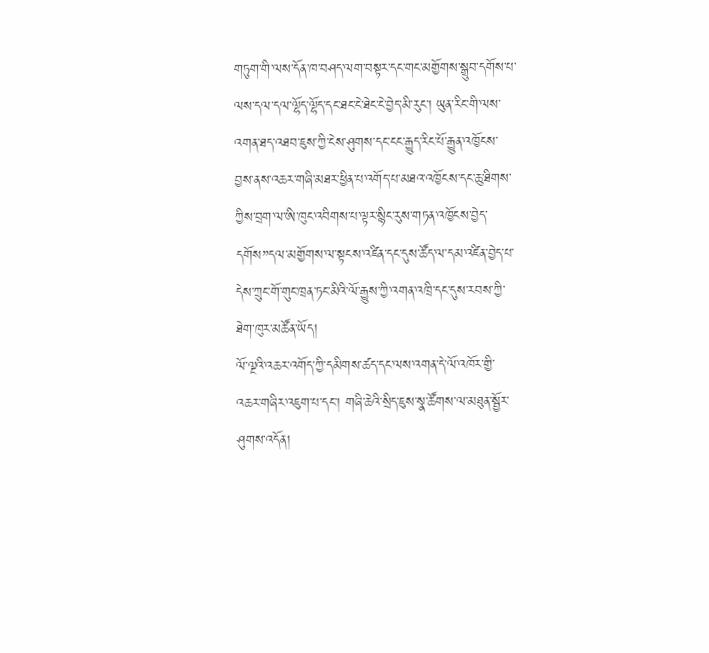གཏུག་གི་ལས་དོན་ཁ་བཤད་ལག་བསྟར་དང་གང་མགྱོགས་སྒྲུབ་དགོས་པ་ལས་དལ་དལ་ལྷོད་ལྷོད་དང་ཐང་ངེ་ཐེང་ངེ་བྱེད་མི་རུང་། ཡུན་རིང་གི་ལས་འགན་ཐད་འཐབ་ཇུས་ཀྱི་ངེས་ཤུགས་དང་ངང་རྒྱུད་རིང་པོ་རྒྱུན་འཁྱོངས་བྱས་ནས་འཆར་གཞི་མཐར་ཕྱིན་པ་འགོད་པ་མཐའ་འཁྱོངས་དང་ཆུ་ཐིགས་ཀྱིས་བྲག་ལ་ཨི་ཁུང་འབིགས་པ་ལྟར་སྙིང་རུས་གཏན་འཁྱོངས་བྱེད་དགོས”དལ་མགྱོགས་ལ་སྟངས་འཛིན་དང་དུས་ཚོད་ལ་དམ་འཛིན་བྱེད་པ་དེས་ཀྲུང་གོ་གུང་ཁྲན་ཏང་མིའི་ལོ་རྒྱུས་ཀྱི་འགན་འཁྲི་དང་དུས་རབས་ཀྱི་ཐེག་ཁུར་མཚོན་ཡོད།
ལོ་ལྔའི་འཆར་འགོད་ཀྱི་དམིགས་ཚད་དང་ལས་འགན་དེ་ལོ་འཁོར་གྱི་འཆར་གཞིར་འཇུག་པ་དང་། གཞི་ཆེའི་སྲིད་ཇུས་སྣ་ཚོགས་ལ་མཐུན་སྦྱོར་ཤུགས་འདོན།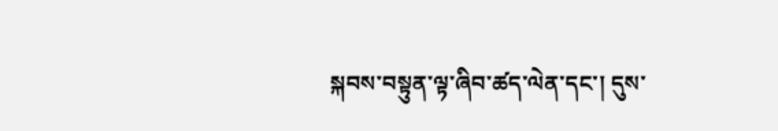སྐབས་བསྟུན་ལྟ་ཞིབ་ཚད་ལེན་དང་། དུས་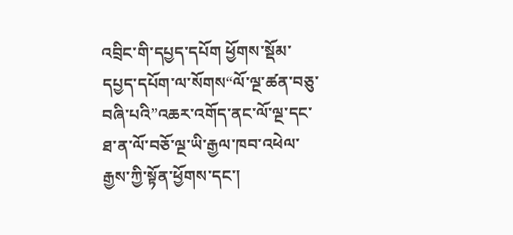འབྲིང་གི་དཔྱད་དཔོག ཕྱོགས་སྡོམ་དཔྱད་དཔོག་ལ་སོགས“ལོ་ལྔ་ཚན་བཅུ་བཞི་པའི”འཆར་འགོད་ནང་ལོ་ལྔ་དང་ཐ་ན་ལོ་བཅོ་ལྔ་ཡི་རྒྱལ་ཁབ་འཕེལ་རྒྱས་ཀྱི་སྟོན་ཕྱོགས་དང་།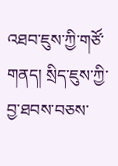འཐབ་ཇུས་ཀྱི་གཙོ་གནད། སྲིད་ཇུས་ཀྱི་བྱ་ཐབས་བཅས་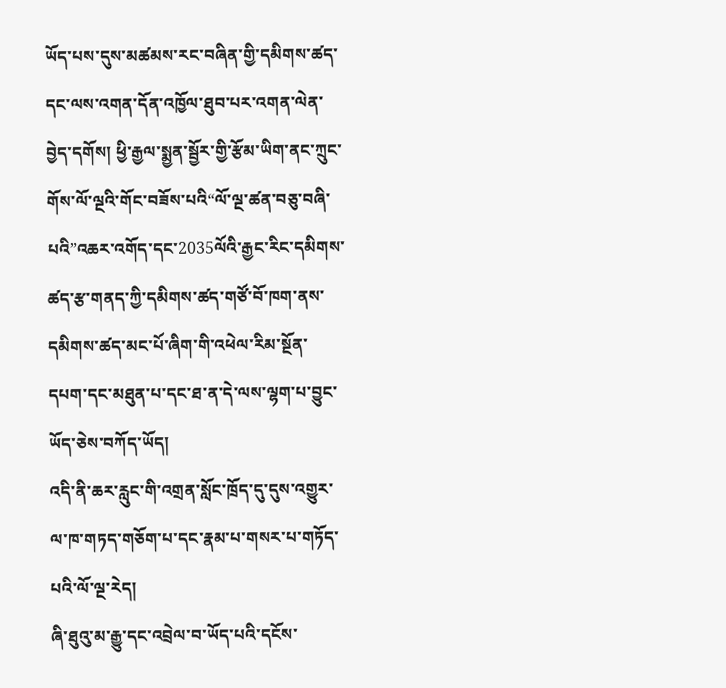ཡོད་པས་དུས་མཚམས་རང་བཞིན་གྱི་དམིགས་ཚད་དང་ལས་འགན་དོན་འཁྱོལ་ཐུབ་པར་འགན་ལེན་བྱེད་དགོས། ཕྱི་རྒྱལ་སྨྱན་སྦྱོར་གྱི་རྩོམ་ཡིག་ནང་ཀྲུང་གོས་ལོ་ལྔའི་གོང་བཟོས་པའི“ལོ་ལྔ་ཚན་བཅུ་བཞི་པའི”འཆར་འགོད་དང་2035ལོའི་རྒྱང་རིང་དམིགས་ཚད་རྩ་གནད་ཀྱི་དམིགས་ཚད་གཙོ་བོ་ཁག་ནས་དམིགས་ཚད་མང་པོ་ཞིག་གི་འཕེལ་རིམ་སྔོན་དཔག་དང་མཐུན་པ་དང་ཐ་ན་དེ་ལས་ལྷག་པ་བྱུང་ཡོད་ཅེས་བཀོད་ཡོད།
འདི་ནི་ཆར་རླུང་གི་འགྲན་སློང་ཁྲོད་དུ་དུས་འགྱུར་ལ་ཁ་གཏད་གཅོག་པ་དང་རྣམ་པ་གསར་པ་གཏོད་པའི་ལོ་ལྔ་རེད།
ཞི་ཐུའུ་མ་རྒྱུ་དང་འབྲེལ་བ་ཡོད་པའི་དངོས་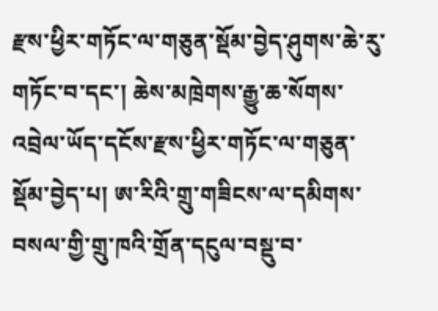རྫས་ཕྱིར་གཏོང་ལ་གཅུན་སྡོམ་བྱེད་ཤུགས་ཆེ་རུ་གཏོང་བ་དང་། ཆེས་མཁྲེགས་རྒྱུ་ཆ་སོགས་འབྲེལ་ཡོད་དངོས་རྫས་ཕྱིར་གཏོང་ལ་གཅུན་སྡོམ་བྱེད་པ། ཨ་རིའི་གྲུ་གཟིངས་ལ་དམིགས་བསལ་གྱི་གྲུ་ཁའི་གྲོན་དངུལ་བསྡུ་བ་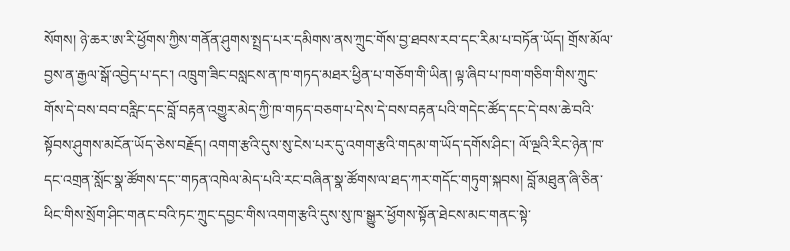སོགས། ཉེ་ཆར་ཨ་རི་ཕྱོགས་ཀྱིས་གནོན་ཤུགས་སྤྲད་པར་དམིགས་ནས་ཀྲུང་གོས་བྱ་ཐབས་རབ་དང་རིམ་པ་བཏོན་ཡོད། གྲོས་མོལ་བྱས་ན་རྒྱལ་སྒོ་འབྱེད་པ་དང་། འཁྲུག་ཟིང་བསླངས་ན་ཁ་གཏད་མཐར་ཕྱིན་པ་གཅོག་གི་ཡིན། ལྟ་ཞིབ་པ་ཁག་གཅིག་གིས་ཀྲུང་གོས་དེ་བས་བབ་བརླིང་དང་བློ་བརྟན་འགྱུར་མེད་ཀྱི་ཁ་གཏད་བཅག་པ་དེས་དེ་བས་བརྟན་པའི་གདེང་ཚོད་དང་དེ་བས་ཆེ་བའི་སྟོབས་ཤུགས་མངོན་ཡོད་ཅེས་བརྗོད། འགག་རྩའི་དུས་སུ་ངེས་པར་དུ་འགག་རྩའི་གདམ་ག་ཡོད་དགོས་ཤིང་། ལོ་ལྔའི་རིང་ཉེན་ཁ་དང་འགྲན་སློང་སྣ་ཚོགས་དང་་གཏན་འཁེལ་མེད་པའི་རང་བཞིན་སྣ་ཚོགས་ལ་ཐད་ཀར་གདོང་གཏུག་སྐབས། བློ་མཐུན་ཞི་ཅིན་ཕིང་གིས་སྲོག་ཤིང་གནང་བའི་ཏང་ཀྲུང་དབྱང་གིས་འགག་རྩའི་དུས་སུ་ཁ་སྒྱུར་ཕྱོགས་སྟོན་ཐེངས་མང་གནང་སྟེ་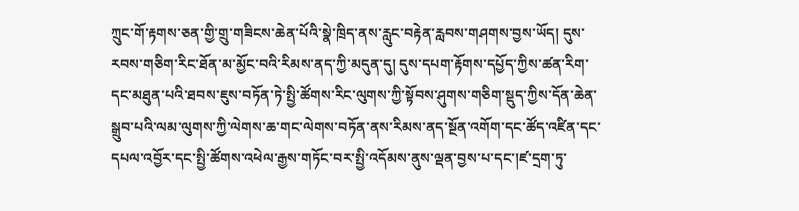ཀྲུང་གོ་རྟགས་ཅན་གྱི་གྲུ་གཟིངས་ཆེན་པོའི་སྣེ་ཁྲིད་ནས་རླུང་བརྟེན་རླབས་གཤགས་བྱས་ཡོད། དུས་རབས་གཅིག་རིང་ཐོན་མ་མྱོང་བའི་རིམས་ནད་ཀྱི་མདུན་དུ། དུས་དཔག་རྟོགས་དཔྱོད་ཀྱིས་ཚན་རིག་དང་མཐུན་པའི་ཐབས་ཇུས་བཏོན་ཏེ་སྤྱི་ཚོགས་རིང་ལུགས་ཀྱི་སྟོབས་ཤུགས་གཅིག་སྡུད་ཀྱིས་དོན་ཆེན་སྒྲུབ་པའི་ལམ་ལུགས་ཀྱི་ལེགས་ཆ་གང་ལེགས་བཏོན་ནས་རིམས་ནད་སྔོན་འགོག་དང་ཚོད་འཛིན་དང་དཔལ་འབྱོར་དང་སྤྱི་ཚོགས་འཕེལ་རྒྱས་གཏོང་བར་སྤྱི་འདོམས་ནུས་ལྡན་བྱས་པ་དང་།ཛ་དྲག་ཏུ་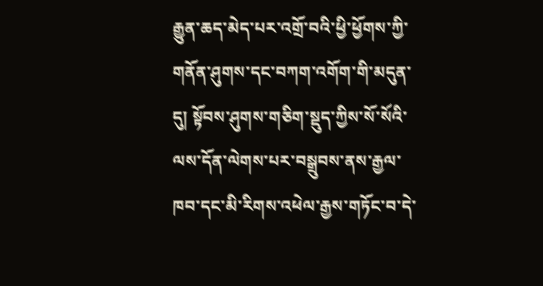རྒྱུན་ཆད་མེད་པར་འགྲོ་བའི་ཕྱི་ཕྱོགས་ཀྱི་གནོན་ཤུགས་དང་བཀག་འགོག་གི་མདུན་དུ། སྟོབས་ཤུགས་གཅིག་སྡུད་ཀྱིས་སོ་སོའི་ལས་དོན་ལེགས་པར་བསྒྲུབས་ནས་རྒྱལ་ཁབ་དང་མི་རིགས་འཕེལ་རྒྱས་གཏོང་བ་དེ་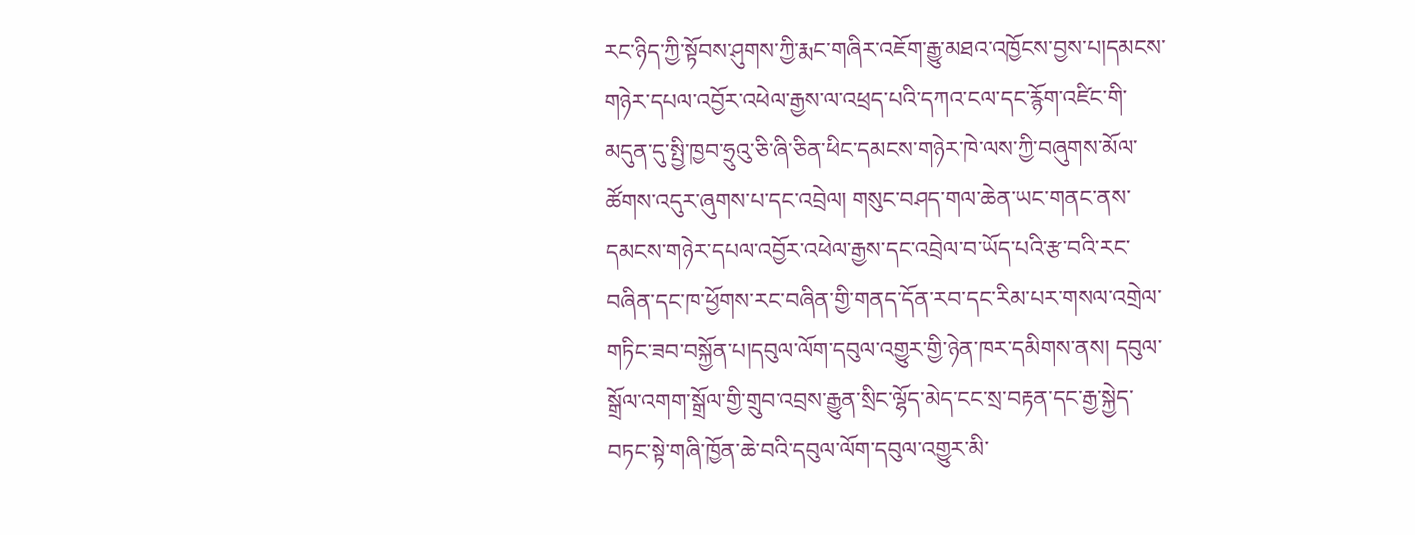རང་ཉིད་ཀྱི་སྟོབས་ཤུགས་ཀྱི་རྨང་གཞིར་འཇོག་རྒྱུ་མཐའ་འཁྱོངས་བྱས་པ།དམངས་གཉེར་དཔལ་འབྱོར་འཕེལ་རྒྱས་ལ་འཕྲད་པའི་དཀའ་ངལ་དང་རྙོག་འཛིང་གི་མདུན་དུ་སྤྱི་ཁྱབ་ཧྲུའུ་ཅི་ཞི་ཅིན་ཕིང་དམངས་གཉེར་ཁེ་ལས་ཀྱི་བཞུགས་མོལ་ཚོགས་འདུར་ཞུགས་པ་དང་འབྲེལ། གསུང་བཤད་གལ་ཆེན་ཡང་གནང་ནས་དམངས་གཉེར་དཔལ་འབྱོར་འཕེལ་རྒྱས་དང་འབྲེལ་བ་ཡོད་པའི་རྩ་བའི་རང་བཞིན་དང་ཁ་ཕྱོགས་རང་བཞིན་གྱི་གནད་དོན་རབ་དང་རིམ་པར་གསལ་འགྲེལ་གཏིང་ཟབ་བསྐྱོན་པ།དབུལ་ལོག་དབུལ་འགྱུར་གྱི་ཉེན་ཁར་དམིགས་ནས། དབུལ་སྒྲོལ་འགག་སྒྲོལ་གྱི་གྲུབ་འབྲས་རྒྱུན་སྲིང་ལྷོད་མེད་ངང་སྲ་བརྟན་དང་རྒྱ་སྐྱེད་བཏང་སྟེ་གཞི་ཁྱོན་ཆེ་བའི་དབུལ་ལོག་དབུལ་འགྱུར་མི་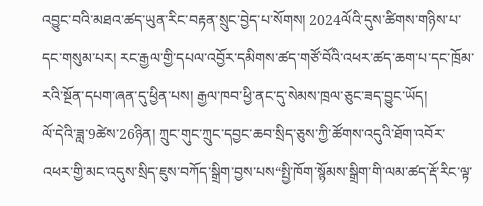འབྱུང་བའི་མཐའ་ཚད་ཡུན་རིང་བརྟན་སྲུང་བྱེད་པ་སོགས། 2024ལོའི་དུས་ཚིགས་གཉིས་པ་དང་གསུམ་པར། རང་རྒྱལ་གྱི་དཔལ་འབྱོར་དམིགས་ཚད་གཙོ་བོའི་འཕར་ཚད་ཆག་པ་དང་ཁྲོམ་རའི་སྔོན་དཔག་ཞན་དུ་ཕྱིན་པས། རྒྱལ་ཁབ་ཕྱི་ནང་དུ་སེམས་ཁྲལ་ཅུང་ཟད་བྱུང་ཡོད།
ལོ་དེའི་ཟླ་9ཚེས་26ཉིན། ཀྲུང་གུང་ཀྲུང་དབྱང་ཆབ་སྲིད་ཅུས་ཀྱི་ཚོགས་འདུའི་ཐོག་འབོར་འཕར་གྱི་མང་འདུས་སྲིད་ཇུས་བཀོད་སྒྲིག་བྱས་པས“སྤྱི་ཁོག་སྙོམས་སྒྲིག་གི་ལམ་ཚད་རྡོ་རིང་ལྟ་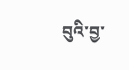བུའི་བྱ་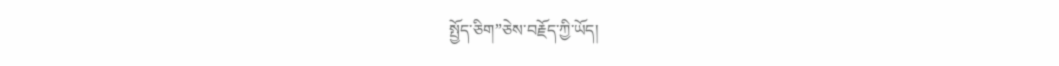སྤྱོད་ཅིག”ཅེས་བརྗོད་ཀྱི་ཡོད།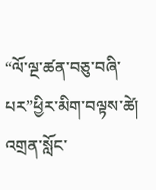“ལོ་ལྔ་ཚན་བཅུ་བཞི་པར”ཕྱིར་མིག་བལྟས་ཚེ། འགྲན་སློང་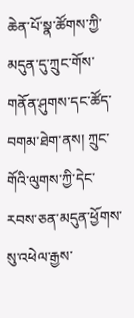ཆེན་པོ་སྣ་ཚོགས་ཀྱི་མདུན་དུ་ཀྲུང་གོས་གནོན་ཤུགས་དང་ཚོད་བགམ་ཐེག་ནས། ཀྲུང་གོའི་ལུགས་ཀྱི་དེང་རབས་ཅན་མདུན་ཕྱོགས་སུ་འཕེལ་རྒྱས་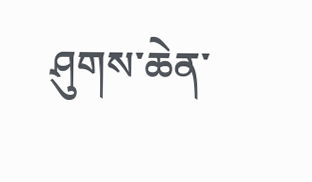ཤུགས་ཆེན་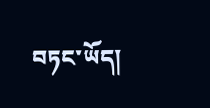བཏང་ཡོད།